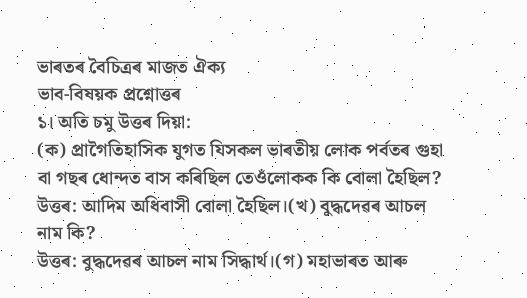ভাৰতৰ বৈচিত্ৰৰ মাজত ঐক্য
ভাব-বিষয়ক প্ৰশ্নোত্তৰ
১। অতি চমু উত্তৰ দিয়া:
(ক) প্রাগৈতিহাসিক যুগত যিসকল ভাৰতীয় লোক পৰ্বতৰ গুহা বা গছৰ ধোন্দত বাস কৰিছিল তেওঁলোকক কি বোলা হৈছিল?
উত্তৰ: আদিম অধিবাসী বোলা হৈছিল।(খ) বুদ্ধদেৱৰ আচল নাম কি?
উত্তৰ: বুদ্ধদেৱৰ আচল নাম সিদ্ধাৰ্থ।(গ) মহাভাৰত আৰু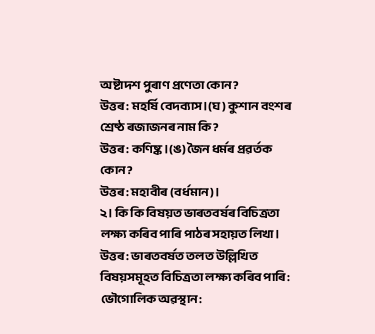অষ্টাদশ পুৰাণ প্ৰণেতা কোন?
উত্তৰ: মহৰ্ষি বেদব্যাস।(ঘ) কুশান বংশৰ শ্ৰেষ্ঠ ৰজাজনৰ নাম কি?
উত্তৰ: কণিষ্ক।(ঙ) জৈন ধৰ্মৰ প্ৰৱৰ্তক কোন?
উত্তৰ: মহাবীৰ (বৰ্ধমান)।
২। কি কি বিষয়ত ভাৰতবৰ্ষৰ বিচিত্ৰতা লক্ষ্য কৰিব পাৰি পাঠৰ সহায়ত লিখা।
উত্তৰ: ভাৰতবৰ্ষত তলত উল্লিখিত বিষয়সমূহত বিচিত্ৰতা লক্ষ্য কৰিব পাৰি:
ভৌগোলিক অৱস্থান: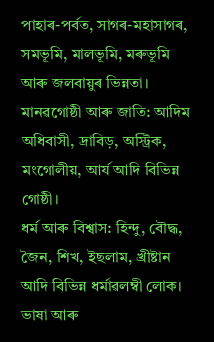পাহাৰ-পৰ্বত, সাগৰ-মহাসাগৰ, সমভূমি, মালভূমি, মৰুভূমি আৰু জলবায়ুৰ ভিন্নতা।
মানৱগোষ্ঠী আৰু জাতি: আদিম অধিবাসী, দ্ৰাবিড়, অস্ট্ৰিক, মংগোলীয়, আৰ্য আদি বিভিন্ন গোষ্ঠী।
ধৰ্ম আৰু বিশ্বাস: হিন্দু, বৌদ্ধ, জৈন, শিখ, ইছলাম, খ্ৰীষ্টান আদি বিভিন্ন ধৰ্মাৱলম্বী লোক।
ভাষা আৰু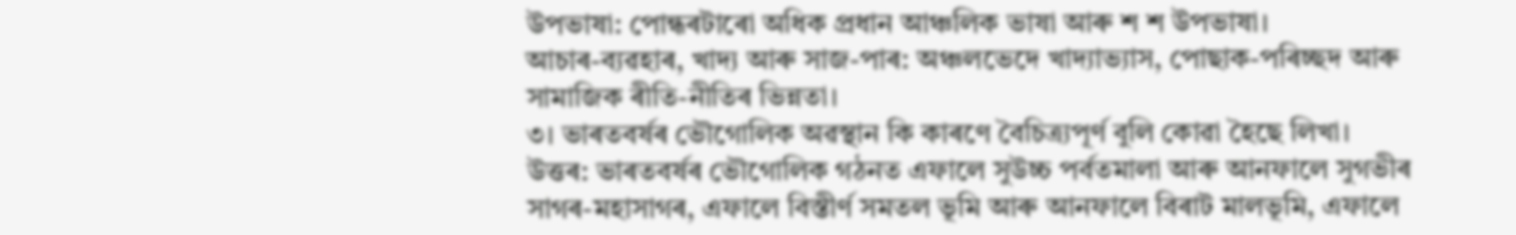উপভাষা: পোন্ধৰটাৰো অধিক প্ৰধান আঞ্চলিক ভাষা আৰু শ শ উপভাষা।
আচাৰ-ব্যৱহাৰ, খাদ্য আৰু সাজ-পাৰ: অঞ্চলভেদে খাদ্যাভ্যাস, পোছাক-পৰিচ্ছদ আৰু সামাজিক ৰীতি-নীতিৰ ভিন্নতা।
৩। ভাৰতবৰ্ষৰ ভৌগোলিক অৱস্থান কি কাৰণে বৈচিত্র্যপূৰ্ণ বুলি কোৱা হৈছে লিখা।
উত্তৰ: ভাৰতবৰ্ষৰ ভৌগোলিক গঠনত এফালে সুউচ্চ পৰ্বতমালা আৰু আনফালে সুগভীৰ সাগৰ-মহাসাগৰ, এফালে বিস্তীৰ্ণ সমতল ভূমি আৰু আনফালে বিৰাট মালভূমি, এফালে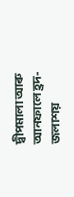দ্বীপমালা আৰু আনফালে হ্ৰদ-জলাশয়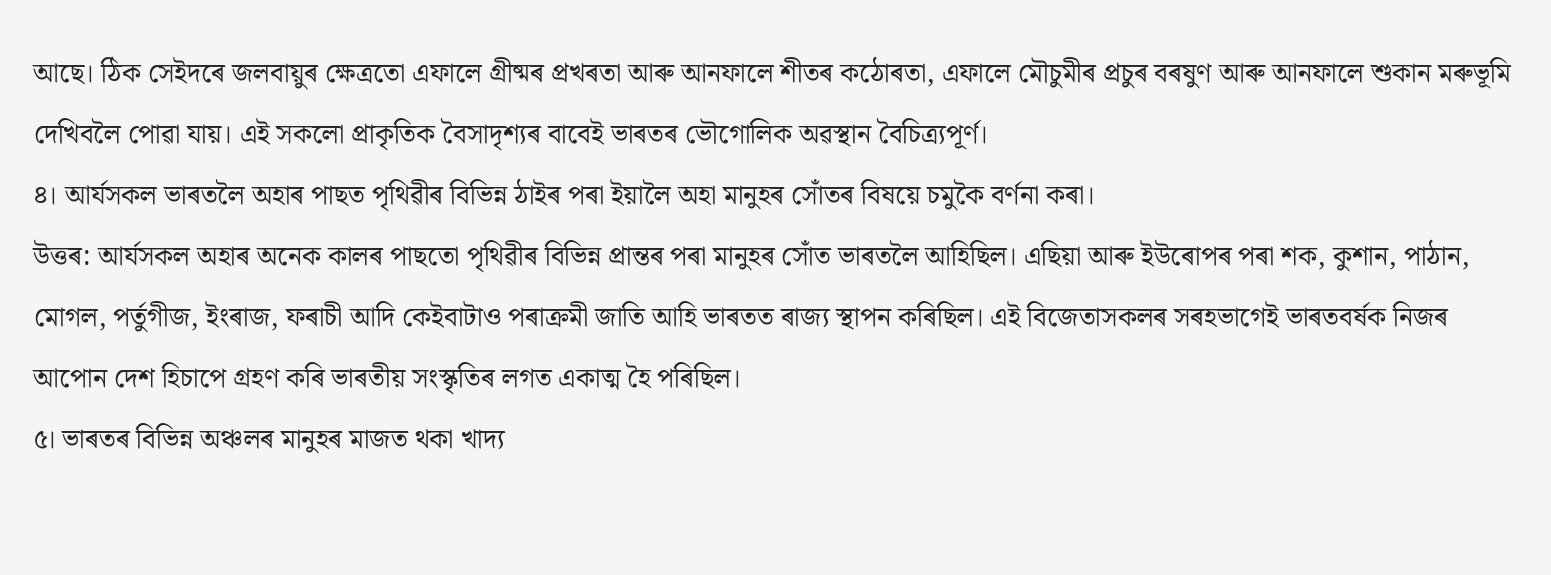আছে। ঠিক সেইদৰে জলবায়ুৰ ক্ষেত্ৰতো এফালে গ্ৰীষ্মৰ প্ৰখৰতা আৰু আনফালে শীতৰ কঠোৰতা, এফালে মৌচুমীৰ প্ৰচুৰ বৰষুণ আৰু আনফালে শুকান মৰুভূমি দেখিবলৈ পোৱা যায়। এই সকলো প্ৰাকৃতিক বৈসাদৃশ্যৰ বাবেই ভাৰতৰ ভৌগোলিক অৱস্থান বৈচিত্ৰ্যপূৰ্ণ।
৪। আৰ্যসকল ভাৰতলৈ অহাৰ পাছত পৃথিৱীৰ বিভিন্ন ঠাইৰ পৰা ইয়ালৈ অহা মানুহৰ সোঁতৰ বিষয়ে চমুকৈ বৰ্ণনা কৰা।
উত্তৰ: আৰ্যসকল অহাৰ অনেক কালৰ পাছতো পৃথিৱীৰ বিভিন্ন প্ৰান্তৰ পৰা মানুহৰ সোঁত ভাৰতলৈ আহিছিল। এছিয়া আৰু ইউৰোপৰ পৰা শক, কুশান, পাঠান, মোগল, পৰ্তুগীজ, ইংৰাজ, ফৰাচী আদি কেইবাটাও পৰাক্ৰমী জাতি আহি ভাৰতত ৰাজ্য স্থাপন কৰিছিল। এই বিজেতাসকলৰ সৰহভাগেই ভাৰতবৰ্ষক নিজৰ আপোন দেশ হিচাপে গ্ৰহণ কৰি ভাৰতীয় সংস্কৃতিৰ লগত একাত্ম হৈ পৰিছিল।
৫। ভাৰতৰ বিভিন্ন অঞ্চলৰ মানুহৰ মাজত থকা খাদ্য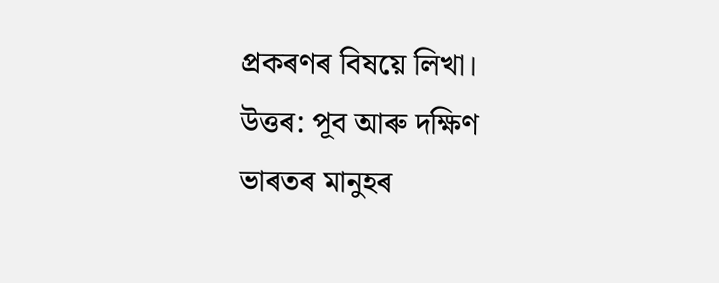প্ৰকৰণৰ বিষয়ে লিখা।
উত্তৰ: পূব আৰু দক্ষিণ ভাৰতৰ মানুহৰ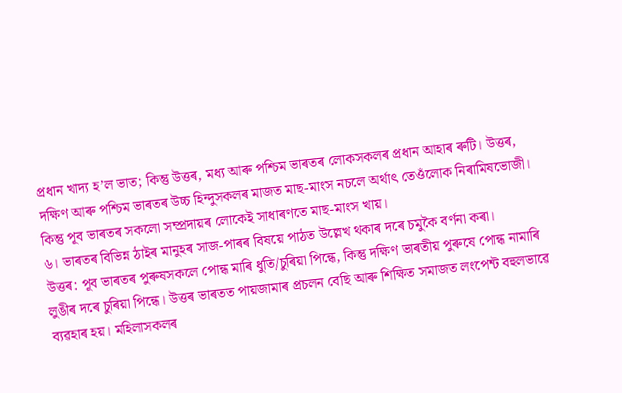প্ৰধান খাদ্য হ’ল ভাত; কিন্তু উত্তৰ, মধ্য আৰু পশ্চিম ভাৰতৰ লোকসকলৰ প্ৰধান আহাৰ ৰুটি। উত্তৰ, দক্ষিণ আৰু পশ্চিম ভাৰতৰ উচ্চ হিন্দুসকলৰ মাজত মাছ-মাংস নচলে অৰ্থাৎ তেওঁলোক নিৰামিষভোজী। কিন্তু পূব ভাৰতৰ সকলো সম্প্ৰদায়ৰ লোকেই সাধাৰণতে মাছ-মাংস খায়।
৬। ভাৰতৰ বিভিন্ন ঠাইৰ মানুহৰ সাজ-পাৰৰ বিষয়ে পাঠত উল্লেখ থকাৰ দৰে চমুকৈ বৰ্ণনা কৰা।
উত্তৰ: পূব ভাৰতৰ পুৰুষসকলে পোন্ধ মাৰি ধুতি/চুৰিয়া পিন্ধে, কিন্তু দক্ষিণ ভাৰতীয় পুৰুষে পোন্ধ নামাৰি লুঙীৰ দৰে চুৰিয়া পিন্ধে। উত্তৰ ভাৰতত পায়জামাৰ প্ৰচলন বেছি আৰু শিক্ষিত সমাজত লংপেন্ট বহুলভাৱে ব্যৱহাৰ হয়। মহিলাসকলৰ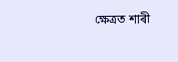ক্ষেত্ৰত শাৰী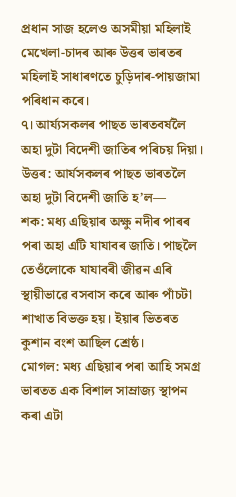প্ৰধান সাজ হলেও অসমীয়া মহিলাই মেখেলা-চাদৰ আৰু উত্তৰ ভাৰতৰ মহিলাই সাধাৰণতে চুড়িদাৰ-পায়জামা পৰিধান কৰে।
৭। আৰ্য্যসকলৰ পাছত ভাৰতবৰ্ষলৈ অহা দুটা বিদেশী জাতিৰ পৰিচয় দিয়া।
উত্তৰ: আৰ্যসকলৰ পাছত ভাৰতলৈ অহা দুটা বিদেশী জাতি হ’ল—
শক: মধ্য এছিয়াৰ অক্ষু নদীৰ পাৰৰ পৰা অহা এটি যাযাবৰ জাতি। পাছলৈ তেওঁলোকে যাযাবৰী জীৱন এৰি স্থায়ীভাৱে বসবাস কৰে আৰু পাঁচটা শাখাত বিভক্ত হয়। ইয়াৰ ভিতৰত কুশান বংশ আছিল শ্ৰেষ্ঠ।
মোগল: মধ্য এছিয়াৰ পৰা আহি সমগ্ৰ ভাৰতত এক বিশাল সাম্ৰাজ্য স্থাপন কৰা এটা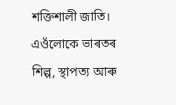শক্তিশালী জাতি। এওঁলোকে ভাৰতৰ শিল্প, স্থাপত্য আৰু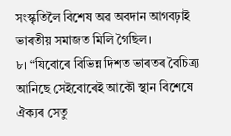সংস্কৃতিলৈ বিশেষ অৱ অবদান আগবঢ়াই ভাৰতীয় সমাজত মিলি গৈছিল।
৮। “যিবোৰে বিভিন্ন দিশত ভাৰতৰ বৈচিত্র্য আনিছে সেইবোৰেই আকৌ স্থান বিশেষে ঐক্যৰ সেতু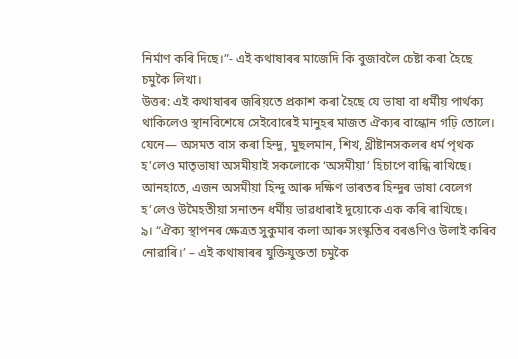নিৰ্মাণ কৰি দিছে।”- এই কথাষাৰৰ মাজেদি কি বুজাবলৈ চেষ্টা কৰা হৈছে চমুকৈ লিখা।
উত্তৰ: এই কথাষাৰৰ জৰিয়তে প্ৰকাশ কৰা হৈছে যে ভাষা বা ধৰ্মীয় পাৰ্থক্য থাকিলেও স্থানবিশেষে সেইবোৰেই মানুহৰ মাজত ঐক্যৰ বান্ধোন গঢ়ি তোলে। যেনে— অসমত বাস কৰা হিন্দু, মুছলমান, শিখ, খ্ৰীষ্টানসকলৰ ধৰ্ম পৃথক হ’লেও মাতৃভাষা অসমীয়াই সকলোকে ‘অসমীয়া’ হিচাপে বান্ধি ৰাখিছে। আনহাতে, এজন অসমীয়া হিন্দু আৰু দক্ষিণ ভাৰতৰ হিন্দুৰ ভাষা বেলেগ হ’লেও উমৈহতীয়া সনাতন ধৰ্মীয় ভাৱধাৰাই দুয়োকে এক কৰি ৰাখিছে।
৯। “ঐক্য স্থাপনৰ ক্ষেত্ৰত সুকুমাৰ কলা আৰু সংস্কৃতিৰ বৰঙণিও উলাই কৰিব নোৱাৰি।’ – এই কথাষাৰৰ যুক্তিযুক্ততা চমুকৈ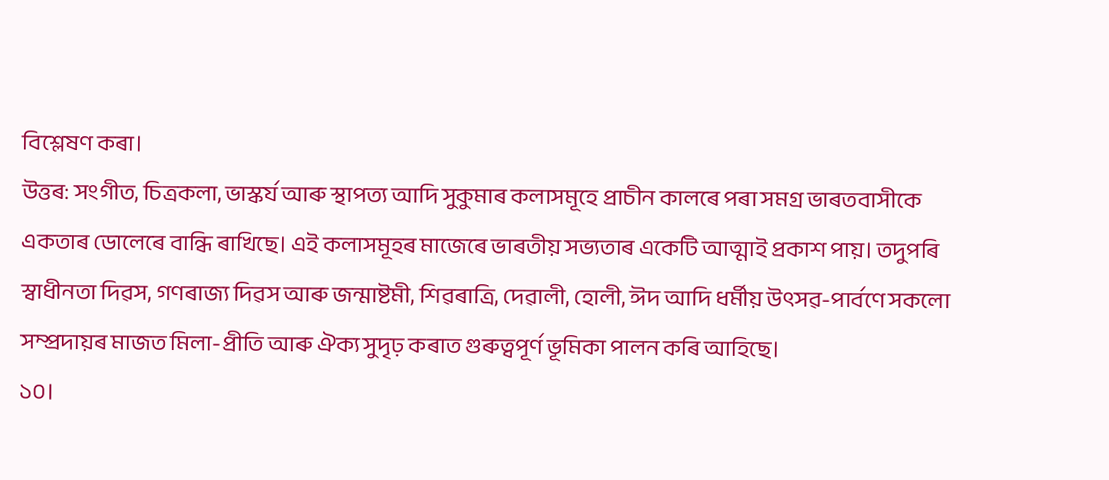বিশ্লেষণ কৰা।
উত্তৰ: সংগীত, চিত্ৰকলা, ভাস্কৰ্য আৰু স্থাপত্য আদি সুকুমাৰ কলাসমূহে প্ৰাচীন কালৰে পৰা সমগ্ৰ ভাৰতবাসীকে একতাৰ ডোলেৰে বান্ধি ৰাখিছে। এই কলাসমূহৰ মাজেৰে ভাৰতীয় সভ্যতাৰ একেটি আত্মাই প্ৰকাশ পায়। তদুপৰি স্বাধীনতা দিৱস, গণৰাজ্য দিৱস আৰু জন্মাষ্টমী, শিৱৰাত্ৰি, দেৱালী, হোলী, ঈদ আদি ধৰ্মীয় উৎসৱ-পাৰ্বণে সকলো সম্প্ৰদায়ৰ মাজত মিলা-প্ৰীতি আৰু ঐক্য সুদৃঢ় কৰাত গুৰুত্বপূৰ্ণ ভূমিকা পালন কৰি আহিছে।
১০।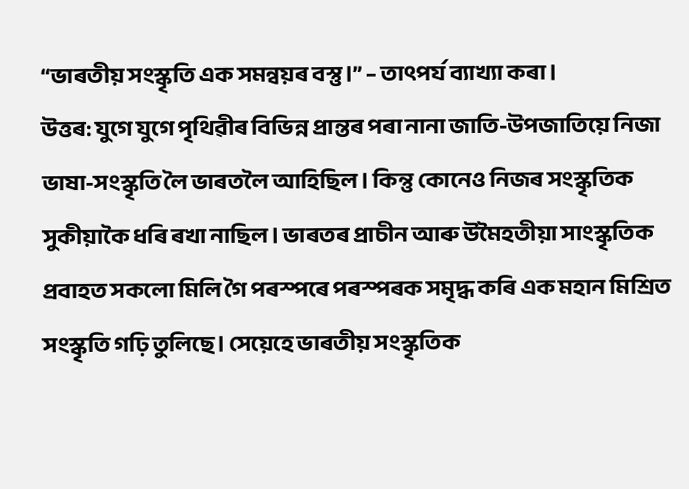“ভাৰতীয় সংস্কৃতি এক সমন্বয়ৰ বস্তু।” – তাৎপর্য ব্যাখ্যা কৰা।
উত্তৰ: যুগে যুগে পৃথিৱীৰ বিভিন্ন প্ৰান্তৰ পৰা নানা জাতি-উপজাতিয়ে নিজা ভাষা-সংস্কৃতি লৈ ভাৰতলৈ আহিছিল। কিন্তু কোনেও নিজৰ সংস্কৃতিক সুকীয়াকৈ ধৰি ৰখা নাছিল। ভাৰতৰ প্ৰাচীন আৰু উমৈহতীয়া সাংস্কৃতিক প্ৰবাহত সকলো মিলি গৈ পৰস্পৰে পৰস্পৰক সমৃদ্ধ কৰি এক মহান মিশ্ৰিত সংস্কৃতি গঢ়ি তুলিছে। সেয়েহে ভাৰতীয় সংস্কৃতিক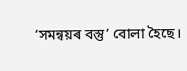‘সমন্বয়ৰ বস্তু’ বোলা হৈছে।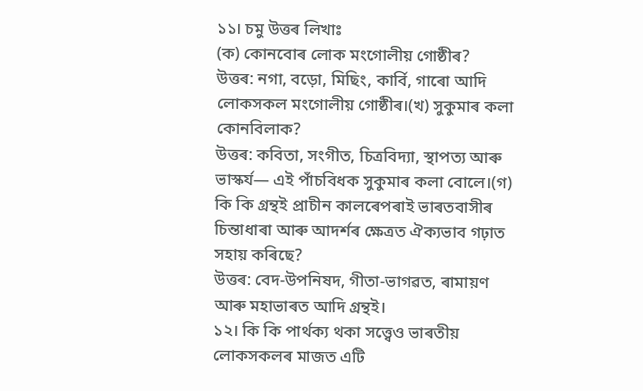১১। চমু উত্তৰ লিখাঃ
(ক) কোনবোৰ লোক মংগোলীয় গোষ্ঠীৰ?
উত্তৰ: নগা, বড়ো, মিছিং, কাৰ্বি, গাৰো আদি লোকসকল মংগোলীয় গোষ্ঠীৰ।(খ) সুকুমাৰ কলা কোনবিলাক?
উত্তৰ: কবিতা, সংগীত, চিত্ৰবিদ্যা, স্থাপত্য আৰু ভাস্কৰ্য— এই পাঁচবিধক সুকুমাৰ কলা বোলে।(গ) কি কি গ্ৰন্থই প্ৰাচীন কালৰেপৰাই ভাৰতবাসীৰ চিন্তাধাৰা আৰু আদৰ্শৰ ক্ষেত্ৰত ঐক্যভাব গঢ়াত সহায় কৰিছে?
উত্তৰ: বেদ-উপনিষদ, গীতা-ভাগৱত, ৰামায়ণ আৰু মহাভাৰত আদি গ্ৰন্থই।
১২। কি কি পাৰ্থক্য থকা সত্ত্বেও ভাৰতীয় লোকসকলৰ মাজত এটি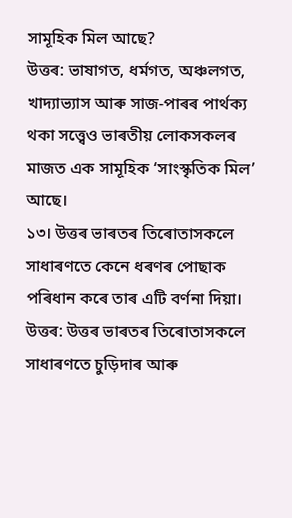সামূহিক মিল আছে?
উত্তৰ: ভাষাগত, ধৰ্মগত, অঞ্চলগত, খাদ্যাভ্যাস আৰু সাজ-পাৰৰ পাৰ্থক্য থকা সত্ত্বেও ভাৰতীয় লোকসকলৰ মাজত এক সামূহিক ‘সাংস্কৃতিক মিল’ আছে।
১৩। উত্তৰ ভাৰতৰ তিৰোতাসকলে সাধাৰণতে কেনে ধৰণৰ পোছাক পৰিধান কৰে তাৰ এটি বৰ্ণনা দিয়া।
উত্তৰ: উত্তৰ ভাৰতৰ তিৰোতাসকলে সাধাৰণতে চুড়িদাৰ আৰু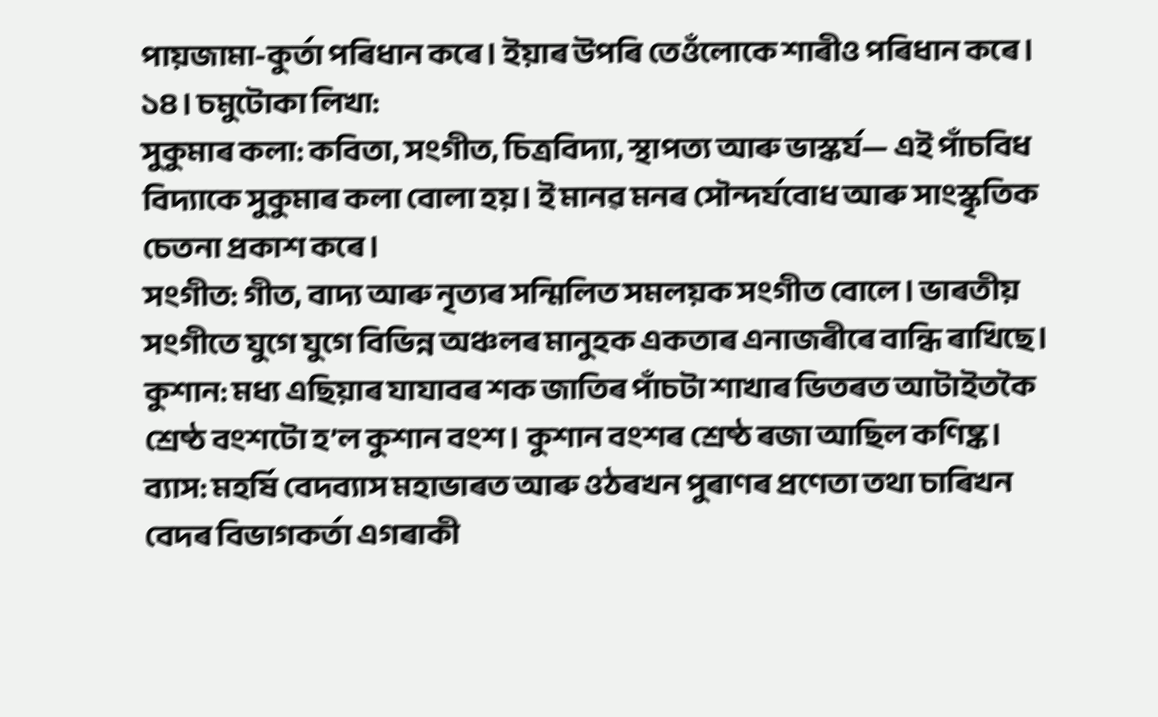পায়জামা-কুৰ্তা পৰিধান কৰে। ইয়াৰ উপৰি তেওঁলোকে শাৰীও পৰিধান কৰে।
১৪। চমুটোকা লিখা:
সুকুমাৰ কলা: কবিতা, সংগীত, চিত্ৰবিদ্যা, স্থাপত্য আৰু ভাস্কৰ্য— এই পাঁচবিধ বিদ্যাকে সুকুমাৰ কলা বোলা হয়। ই মানৱ মনৰ সৌন্দৰ্যবোধ আৰু সাংস্কৃতিক চেতনা প্ৰকাশ কৰে।
সংগীত: গীত, বাদ্য আৰু নৃত্যৰ সন্মিলিত সমলয়ক সংগীত বোলে। ভাৰতীয় সংগীতে যুগে যুগে বিভিন্ন অঞ্চলৰ মানুহক একতাৰ এনাজৰীৰে বান্ধি ৰাখিছে।
কুশান: মধ্য এছিয়াৰ যাযাবৰ শক জাতিৰ পাঁচটা শাখাৰ ভিতৰত আটাইতকৈ শ্ৰেষ্ঠ বংশটো হ’ল কুশান বংশ। কুশান বংশৰ শ্ৰেষ্ঠ ৰজা আছিল কণিষ্ক।
ব্যাস: মহৰ্ষি বেদব্যাস মহাভাৰত আৰু ওঠৰখন পুৰাণৰ প্ৰণেতা তথা চাৰিখন বেদৰ বিভাগকৰ্তা এগৰাকী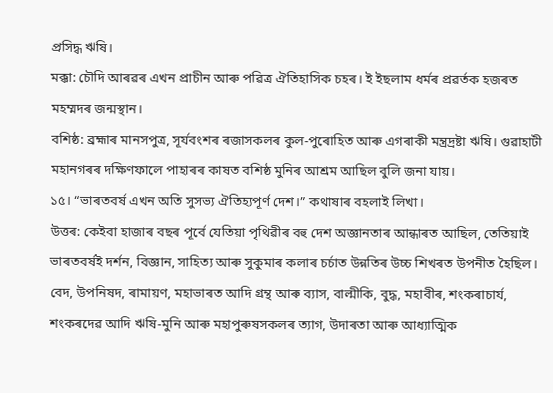প্ৰসিদ্ধ ঋষি।
মক্কা: চৌদি আৰৱৰ এখন প্ৰাচীন আৰু পৱিত্ৰ ঐতিহাসিক চহৰ। ই ইছলাম ধৰ্মৰ প্ৰৱৰ্তক হজৰত মহম্মদৰ জন্মস্থান।
বশিষ্ঠ: ব্ৰহ্মাৰ মানসপুত্ৰ, সূৰ্যবংশৰ ৰজাসকলৰ কুল-পুৰোহিত আৰু এগৰাকী মন্ত্ৰদ্ৰষ্টা ঋষি। গুৱাহাটী মহানগৰৰ দক্ষিণফালে পাহাৰৰ কাষত বশিষ্ঠ মুনিৰ আশ্ৰম আছিল বুলি জনা যায়।
১৫। “ভাৰতবৰ্ষ এখন অতি সুসভ্য ঐতিহ্যপূৰ্ণ দেশ।” কথাষাৰ বহলাই লিখা।
উত্তৰ: কেইবা হাজাৰ বছৰ পূৰ্বে যেতিয়া পৃথিৱীৰ বহু দেশ অজ্ঞানতাৰ আন্ধাৰত আছিল, তেতিয়াই ভাৰতবৰ্ষই দৰ্শন, বিজ্ঞান, সাহিত্য আৰু সুকুমাৰ কলাৰ চৰ্চাত উন্নতিৰ উচ্চ শিখৰত উপনীত হৈছিল। বেদ, উপনিষদ, ৰামায়ণ, মহাভাৰত আদি গ্ৰন্থ আৰু ব্যাস, বাল্মীকি, বুদ্ধ, মহাবীৰ, শংকৰাচাৰ্য, শংকৰদেৱ আদি ঋষি-মুনি আৰু মহাপুৰুষসকলৰ ত্যাগ, উদাৰতা আৰু আধ্যাত্মিক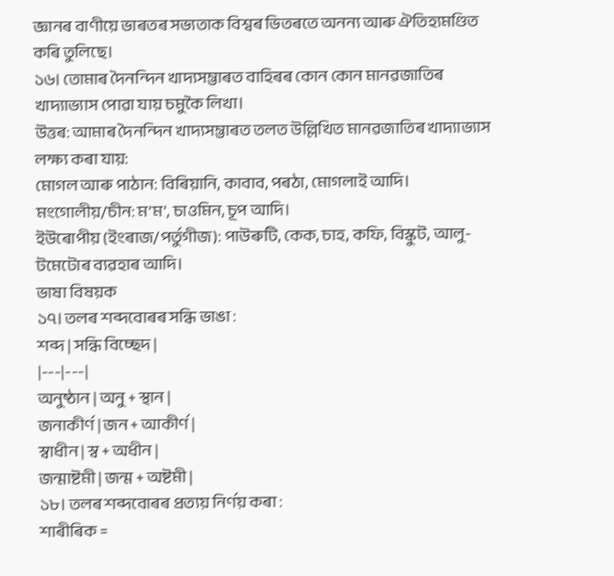জ্ঞানৰ বাণীয়ে ভাৰতৰ সভ্যতাক বিশ্বৰ ভিতৰতে অনন্য আৰু ঐতিহ্যমণ্ডিত কৰি তুলিছে।
১৬। তোমাৰ দৈনন্দিন খাদ্যসম্ভাৰত বাহিৰৰ কোন কোন মানৱজাতিৰ খাদ্যাভ্যাস পোৱা যায় চমুকৈ লিখা।
উত্তৰ: আমাৰ দৈনন্দিন খাদ্যসম্ভাৰত তলত উল্লিখিত মানৱজাতিৰ খাদ্যাভ্যাস লক্ষ্য কৰা যায়:
মোগল আৰু পাঠান: বিৰিয়ানি, কাবাব, পৰঠা, মোগলাই আদি।
মংগোলীয়/চীন: ম’ম’, চাওমিন, চূপ আদি।
ইউৰোপীয় (ইংৰাজ/পৰ্তুগীজ): পাউৰুটি, কেক, চাহ, কফি, বিস্কুট, আলু-টমেটোৰ ব্যৱহাৰ আদি।
ভাষা বিষয়ক
১৭। তলৰ শব্দবোৰৰ সন্ধি ভাঙা :
শব্দ | সন্ধি বিচ্ছেদ |
|---|---|
অনুষ্ঠান | অনু + স্থান |
জনাকীর্ণ | জন + আকীর্ণ |
স্বাধীন | স্ব + অধীন |
জন্মাষ্টমী | জন্ম + অষ্টমী |
১৮। তলৰ শব্দবোৰৰ প্ৰত্যয় নিৰ্ণয় কৰা :
শাৰীৰিক =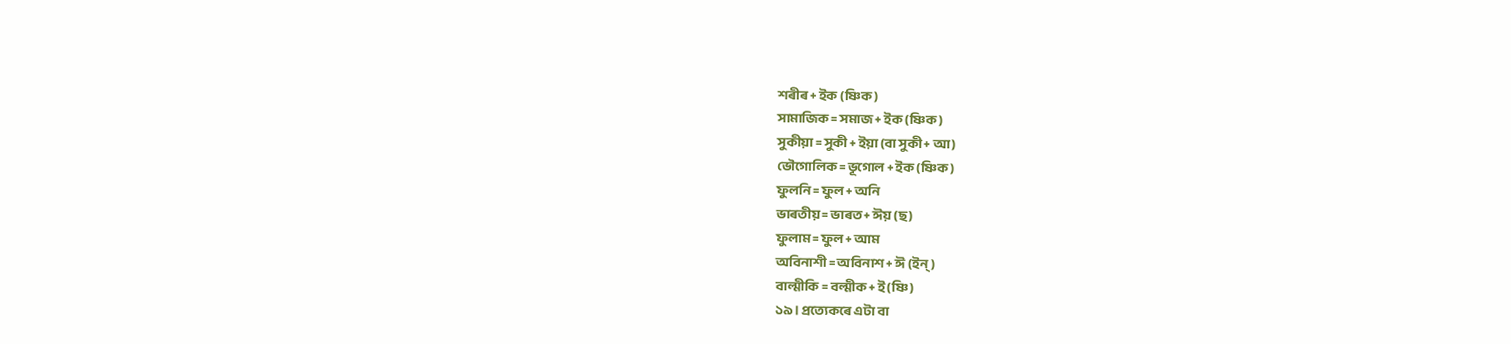শৰীৰ + ইক (ষ্ণিক)
সামাজিক = সমাজ + ইক (ষ্ণিক)
সুকীয়া = সুকী + ইয়া (বা সুকী + আ)
ভৌগোলিক = ভূগোল + ইক (ষ্ণিক)
ফুলনি = ফুল + অনি
ভাৰতীয় = ভাৰত + ঈয় (ছ)
ফুলাম = ফুল + আম
অবিনাশী = অবিনাশ + ঈ (ইন্)
বাল্মীকি = বল্মীক + ই (ষ্ণি)
১৯। প্ৰত্যেকৰে এটা বা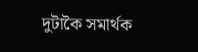দুটাকৈ সমাৰ্থক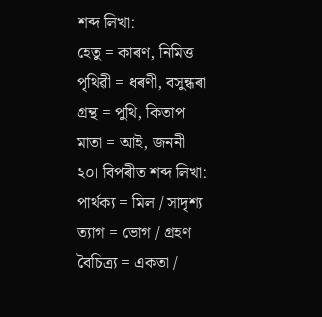শব্দ লিখা:
হেতু = কাৰণ, নিমিত্ত
পৃথিৱী = ধৰণী, বসুন্ধৰা
গ্ৰন্থ = পুথি, কিতাপ
মাতা = আই, জননী
২০। বিপৰীত শব্দ লিখা:
পাৰ্থক্য = মিল / সাদৃশ্য
ত্যাগ = ভোগ / গ্ৰহণ
বৈচিত্ৰ্য = একতা /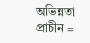অভিন্নতা
প্ৰাচীন =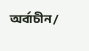অৰ্বাচীন /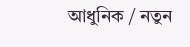আধুনিক / নতুন